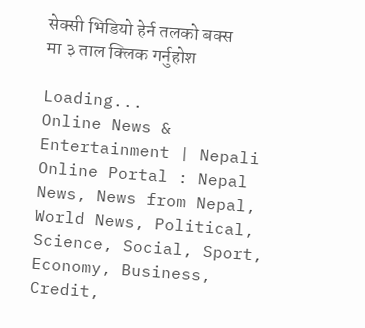सेक्सी भिडियो हेर्न तलको बक्स मा ३ ताल क्लिक गर्नुहोश

Loading...
Online News & Entertainment | Nepali Online Portal : Nepal News, News from Nepal, World News, Political, Science, Social, Sport, Economy, Business, Credit,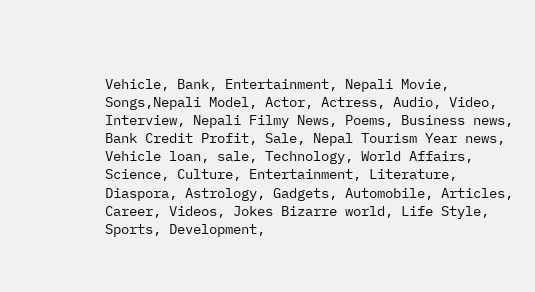Vehicle, Bank, Entertainment, Nepali Movie, Songs,Nepali Model, Actor, Actress, Audio, Video, Interview, Nepali Filmy News, Poems, Business news, Bank Credit Profit, Sale, Nepal Tourism Year news, Vehicle loan, sale, Technology, World Affairs, Science, Culture, Entertainment, Literature, Diaspora, Astrology, Gadgets, Automobile, Articles, Career, Videos, Jokes Bizarre world, Life Style, Sports, Development,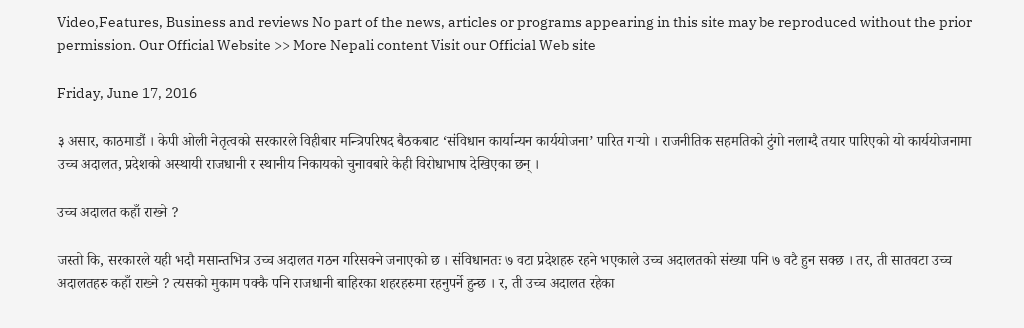Video,Features, Business and reviews No part of the news, articles or programs appearing in this site may be reproduced without the prior permission. Our Official Website >> More Nepali content Visit our Official Web site

Friday, June 17, 2016

३ असार, काठमाडौं । केपी ओली नेतृत्वको सरकारले विहीबार मन्त्रिपरिषद बैठकबाट ‘संविधान कार्यान्यन कार्ययोजना’ पारित गर्‍यो । राजनीतिक सहमतिको टुंगो नलाग्दै तयार पारिएको यो कार्ययोजनामा उच्च अदालत, प्रदेशको अस्थायी राजधानी र स्थानीय निकायको चुनावबारे केही विरोधाभाष देखिएका छन् ।

उच्च अदालत कहाँ राख्ने ?

जस्तो कि, सरकारले यही भदौ मसान्तभित्र उच्च अदालत गठन गरिसक्ने जनाएको छ । संविधानतः ७ वटा प्रदेशहरु रहने भएकाले उच्च अदालतको संख्या पनि ७ वटै हुन सक्छ । तर, ती सातवटा उच्च अदालतहरु कहाँ राख्ने ? त्यसको मुकाम पक्कै पनि राजधानी बाहिरका शहरहरुमा रहनुपर्ने हुन्छ । र, ती उच्च अदालत रहेका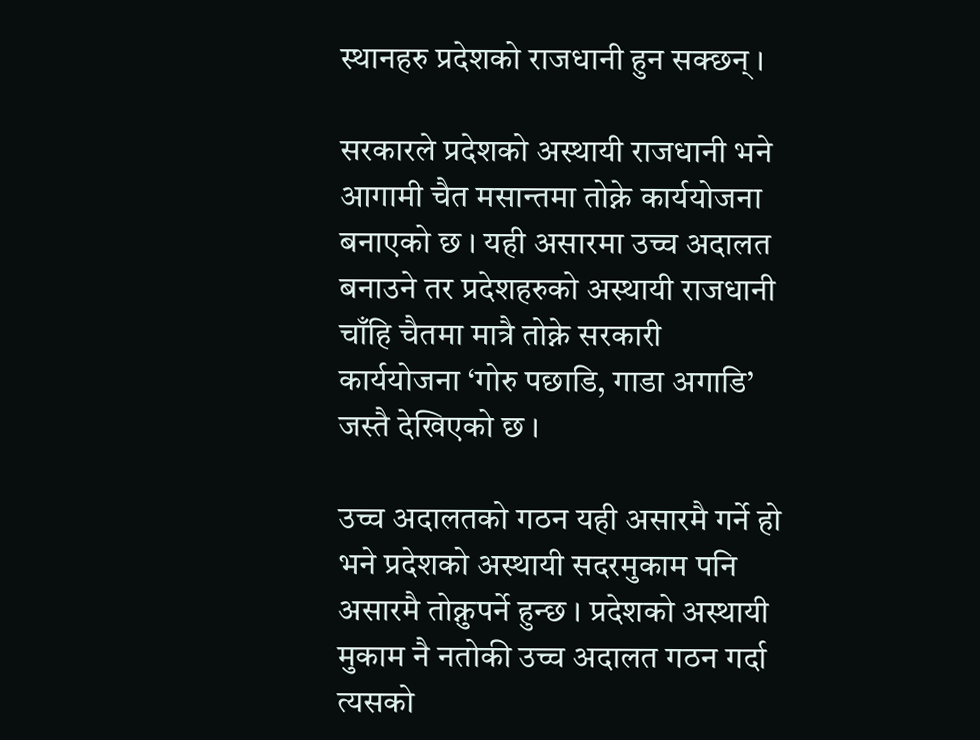स्थानहरु प्रदेशको राजधानी हुन सक्छन् ।

सरकारले प्रदेशको अस्थायी राजधानी भने आगामी चैत मसान्तमा तोक्ने कार्ययोजना बनाएको छ । यही असारमा उच्च अदालत बनाउने तर प्रदेशहरुको अस्थायी राजधानी चाँहि चैतमा मात्रै तोक्ने सरकारी कार्ययोजना ‘गोरु पछाडि, गाडा अगाडि’ जस्तै देखिएको छ ।

उच्च अदालतको गठन यही असारमै गर्ने हो भने प्रदेशको अस्थायी सदरमुकाम पनि असारमै तोक्नुपर्ने हुन्छ । प्रदेशको अस्थायी मुकाम नै नतोकी उच्च अदालत गठन गर्दा त्यसको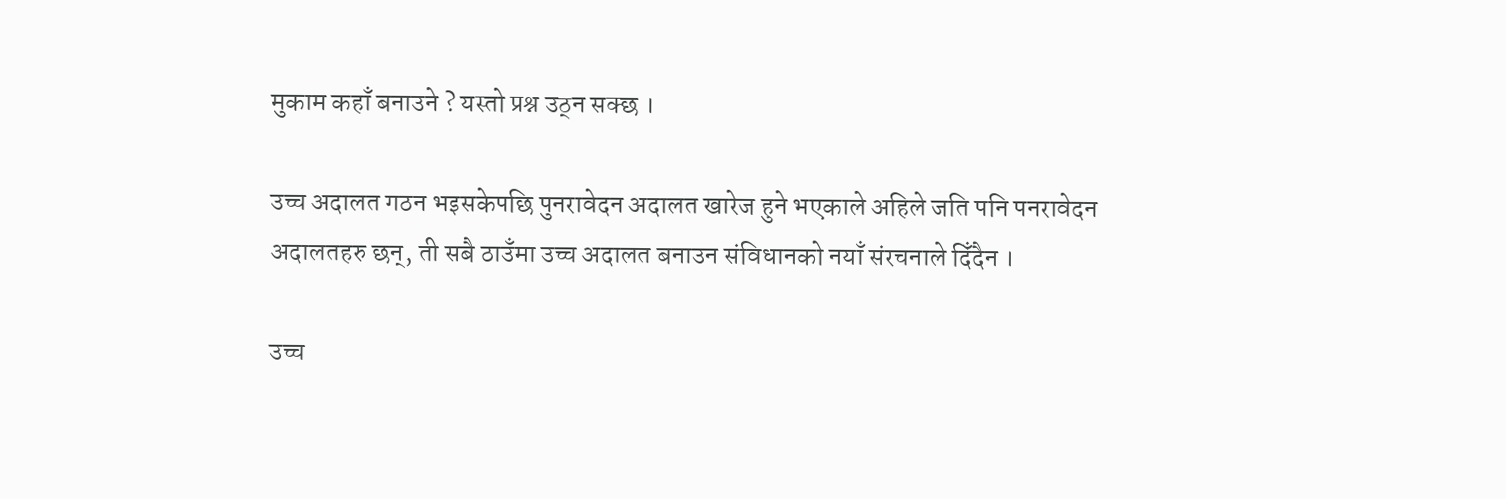मुकाम कहाँ बनाउने ? यस्तो प्रश्न उठ्न सक्छ ।

उच्च अदालत गठन भइसकेपछि पुनरावेदन अदालत खारेज हुने भएकाले अहिले जति पनि पनरावेदन अदालतहरु छन्, ती सबै ठाउँमा उच्च अदालत बनाउन संविधानको नयाँ संरचनाले दिँदैन ।

उच्च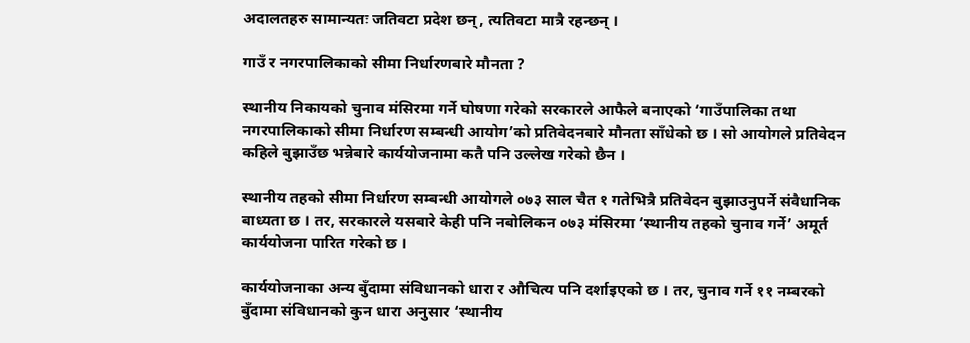अदालतहरु सामान्यतः जतिवटा प्रदेश छन्, त्यतिवटा मात्रै रहन्छन् ।

गाउँ र नगरपालिकाको सीमा निर्धारणबारे मौनता ?

स्थानीय निकायको चुनाव मंसिरमा गर्ने घोषणा गरेको सरकारले आफैले बनाएको ‘गाउँपालिका तथा नगरपालिकाको सीमा निर्धारण सम्बन्धी आयोग’को प्रतिवेदनबारे मौनता साँधेको छ । सो आयोगले प्रतिवेदन कहिले बुझाउँछ भन्नेबारे कार्ययोजनामा कतै पनि उल्लेख गरेको छैन ।

स्थानीय तहको सीमा निर्धारण सम्बन्धी आयोगले ०७३ साल चैत १ गतेभित्रै प्रतिवेदन बुझाउनुपर्ने संवैधानिक बाध्यता छ । तर, सरकारले यसबारे केही पनि नबोलिकन ०७३ मंसिरमा ‘स्थानीय तहको चुनाव गर्ने’ अमूर्त कार्ययोजना पारित गरेको छ ।

कार्ययोजनाका अन्य बुँदामा संविधानको धारा र औचित्य पनि दर्शाइएको छ । तर, चुनाव गर्ने ११ नम्बरको बुँदामा संविधानको कुन धारा अनुसार ‘स्थानीय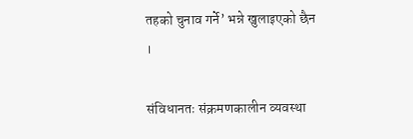तहको चुनाव गर्ने’ भन्ने खुलाइएको छैन ।

संविधानतः संक्रमणकालीन व्यवस्था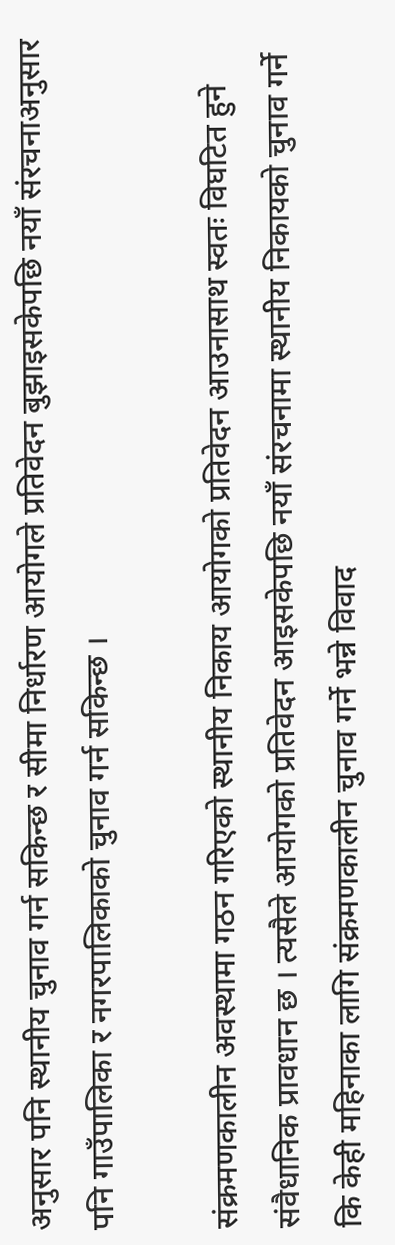अनुसार पनि स्थानीय चुनाव गर्न सकिन्छ र सीमा निर्धारण आयोगले प्रतिवेदन बुझाइसकेपछि नयाँ संरचनाअनुसार पनि गाउँपालिका र नगरपालिकाको चुनाव गर्न सकिन्छ ।

संक्रमणकालीन अवस्थामा गठन गरिएको स्थानीय निकाय आयोगको प्रतिवेदन आउनासाथ स्वतः विघटित हुने संवैधानिक प्रावधान छ । त्यसैले आयोगको प्रतिवेदन आइसकेपछि नयाँ संरचनामा स्थानीय निकायको चुनाव गर्ने कि केही महिनाका लागि संक्रमणकालीन चुनाव गर्ने भन्ने विवाद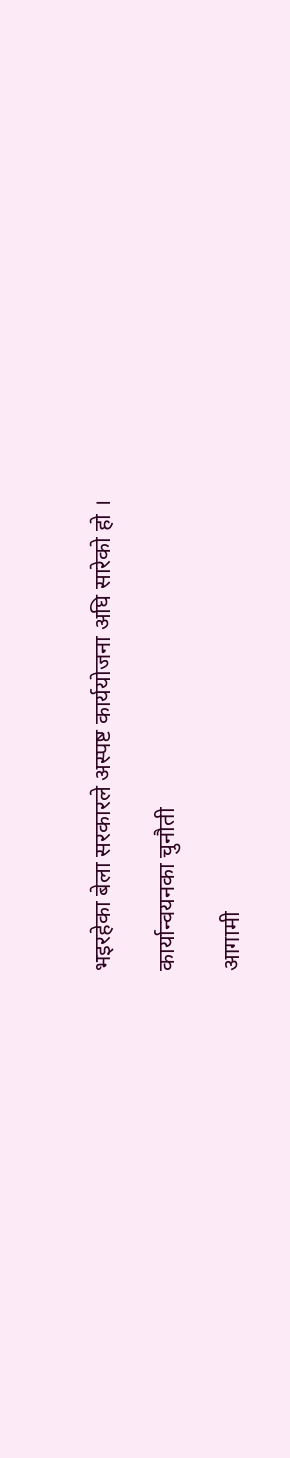भइरहेका बेला सरकारले अस्पष्ट कार्ययोजना अघि सारेको हो ।

कार्यान्वयनका चुनौती

आगामी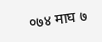०७४ माघ ७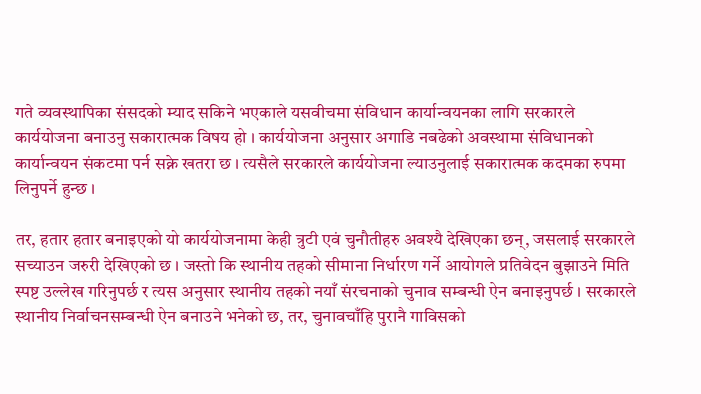गते व्यवस्थापिका संसदको म्याद सकिने भएकाले यसवीचमा संविधान कार्यान्वयनका लागि सरकारले कार्ययोजना बनाउनु सकारात्मक विषय हो । कार्ययोजना अनुसार अगाडि नबढेको अवस्थामा संविधानको कार्यान्वयन संकटमा पर्न सक्ने खतरा छ । त्यसैले सरकारले कार्ययोजना ल्याउनुलाई सकारात्मक कदमका रुपमा लिनुपर्ने हुन्छ ।

तर, हतार हतार बनाइएको यो कार्ययोजनामा केही त्रुटी एवं चुनौतीहरु अवश्यै देखिएका छन्, जसलाई सरकारले सच्याउन जरुरी देखिएको छ । जस्तो कि स्थानीय तहको सीमाना निर्धारण गर्ने आयोगले प्रतिवेदन बुझाउने मिति स्पष्ट उल्लेख गरिनुपर्छ र त्यस अनुसार स्थानीय तहको नयाँ संरचनाको चुनाव सम्बन्धी ऐन बनाइनुपर्छ । सरकारले स्थानीय निर्वाचनसम्बन्धी ऐन बनाउने भनेको छ, तर, चुनावचाँहि पुरानै गाविसको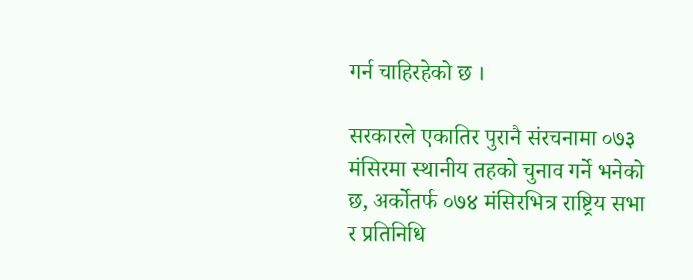गर्न चाहिरहेको छ ।

सरकारले एकातिर पुरानै संरचनामा ०७३ मंसिरमा स्थानीय तहको चुनाव गर्ने भनेको छ, अर्कोतर्फ ०७४ मंसिरभित्र राष्ट्रिय सभा र प्रतिनिधि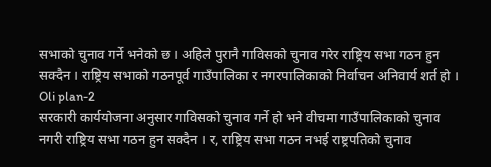सभाको चुनाव गर्ने भनेको छ । अहिले पुरानै गाविसको चुनाव गरेर राष्ट्रिय सभा गठन हुन सक्दैन । राष्ट्रिय सभाको गठनपूर्व गाउँपालिका र नगरपालिकाको निर्वाचन अनिवार्य शर्त हो ।
Oli plan-2
सरकारी कार्ययोजना अनुसार गाविसको चुनाव गर्ने हो भने वीचमा गाउँपालिकाको चुनाव नगरी राष्ट्रिय सभा गठन हुन सक्दैन । र, राष्ट्रिय सभा गठन नभई राष्ट्रपतिको चुनाव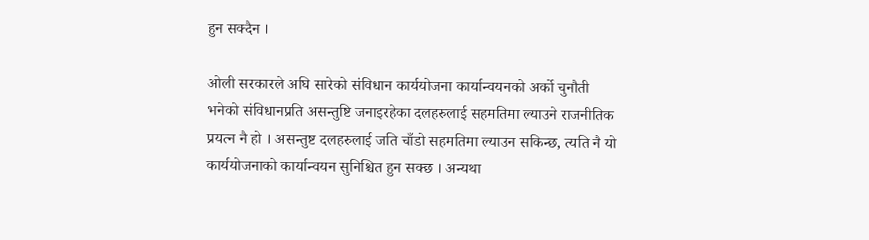हुन सक्दैन ।

ओली सरकारले अघि सारेको संविधान कार्ययोजना कार्यान्वयनको अर्को चुनौती भनेको संविधानप्रति असन्तुष्टि जनाइरहेका दलहरुलाई सहमतिमा ल्याउने राजनीतिक प्रयत्न नै हो । असन्तुष्ट दलहरुलाई जति चाँडो सहमतिमा ल्याउन सकिन्छ, त्यति नै यो कार्ययोजनाको कार्यान्वयन सुनिश्चित हुन सक्छ । अन्यथा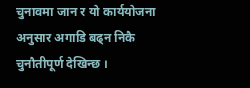चुनावमा जान र यो कार्ययोजना अनुसार अगाडि बढ्न निकै चुनौतीपूर्ण देखिन्छ ।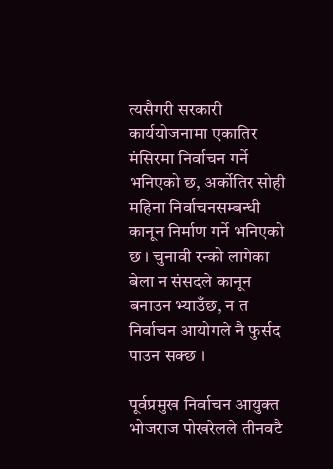त्यसैगरी सरकारी कार्ययोजनामा एकातिर मंसिरमा निर्वाचन गर्ने भनिएको छ, अर्कोतिर सोही महिना निर्वाचनसम्बन्धी कानून निर्माण गर्ने भनिएको छ । चुनावी रन्को लागेका बेला न संसदले कानून बनाउन भ्याउँछ, न त निर्वाचन आयोगले नै फुर्सद पाउन सक्छ ।

पूर्वप्रमुख निर्वाचन आयुक्त भोजराज पोखरेलले तीनवटै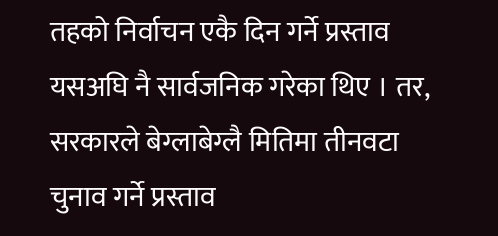तहको निर्वाचन एकै दिन गर्ने प्रस्ताव यसअघि नै सार्वजनिक गरेका थिए । तर, सरकारले बेग्लाबेग्लै मितिमा तीनवटा चुनाव गर्ने प्रस्ताव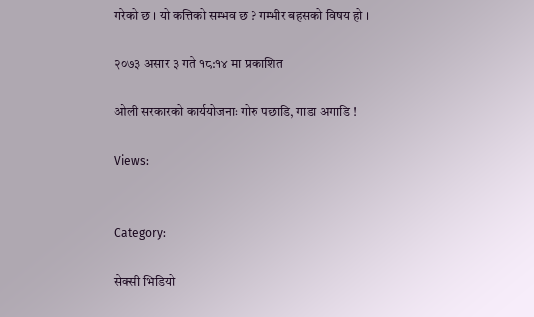गरेको छ । यो कत्तिको सम्भव छ ? गम्भीर बहसको विषय हो ।

२०७३ असार ३ गते १८:१४ मा प्रकाशित

ओली सरकारको कार्ययोजनाः गोरु पछाडि, गाडा अगाडि !

Views:


Category:

सेक्सी भिडियो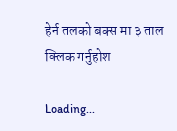हेर्न तलको बक्स मा ३ ताल क्लिक गर्नुहोश

Loading...